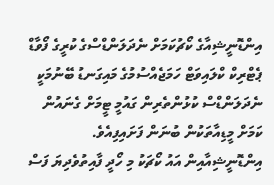އިންޑޮނީޝިއާގެ ކޯޗުކަމަށް ނެދަލަންޑްސްގެ ކުރީގެ ފޯވާޑް ޕެޓްރިކް ކްލައިވަޓް ހަމަޖެއްސުމުގެ މައިގަނޑު ބޭނުމަކީ ނެދަލަންޑްސް ކުޅުންތެރިން ގައުމީ ޓީމަށް ގެނައުން ކަމަށް މީޑިއާތަކުން ބުނަން ފަށައިފިއެވެ.
އިންޑޮނީޝިއާއިން އައު ކޯޗަކު މި ހޯދީ ފާއިތުވެދިޔަ ފަސް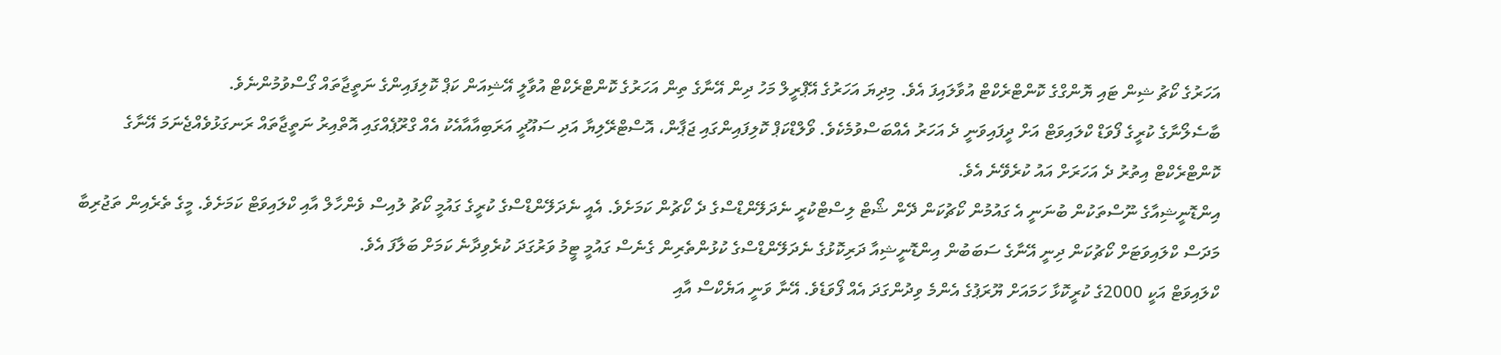އަހަރުގެ ކޯޗު ޝިން ޓައި ޔޮންގްގެ ކޮންޓްރެކްޓް އުވާލައިފަ އެވެ. މިދިޔަ އަހަރުގެ އޭޕްރީލް މަހު ދިން އޭނާގެ ތިން އަހަރުގެ ކޮންޓްރެކްޓް އުވާލީ އޭޝިއަން ކަޕް ކޮލިފައިންގެ ނަތީޖާތައް ގޯސްވުމުންނެވެ.
ބާސެލޯނާގެ ކުރީގެ ފޯވަޑް ކްލައިވަޓް އަށް ދީފައިވަނީ ދެ އަހަރު އެއްބަސްވުމެކެވެ. ވޯލްޑްކަޕް ކޮލިފައިންގައި ޖަޕާން، އޮސްޓްރޭލިޔާ އަދި ސައޫދީ އަރަބިއާއާއެކު އެއް ގްރޫޕެއްގައި އޮތްއިރު ނަތީޖާތައް ރަނގަޅުވެއްޖެނަމަ އޭނާގެ ކޮންޓްރެކްޓް އިތުރު ދެ އަހަރަށް އައު ކުރެވޭނެ އެވެ.
އިންޑޮނީޝިއާގެ ނޫސްތަކުން ބުނަނީ އެ ގައުމުން ކޯޗުކަން ދޭން ޝޯޓް ލިސްޓްކުރީ ނެދަލޭންޑްސްގެ ދެ ކޯޗުން ކަމަށެވެ. އެއީ ނެދަލޭންޑްސްގެ ކުރީގެ ގައުމީ ކޯޗު ލުއިސް ވެންހާލް އާއި ކްލައިވަޓް ކަމަށެވެ. މީގެ ތެރެއިން ތަޖުރިބާ މަދަސް ކްލައިވަޓަށް ކޯޗުކަން ދިނީ އޭނާގެ ސަބަބުން އިންޑޮނީޝިއާ ދަރިކޮޅުގެ ނެދަލޭންޑްސްގެ ކުޅުންތެރިން ގެނެސް ގައުމީ ޓީމު ވަރުގަދަ ކުރެވިދާނެ ކަމަށް ބަލާފަ އެވެ.
ކްލައިވަޓް އަކީ 2000ގެ ކުރީކޮޅާ ހަމައަށް ޔޫރަޕުގެ އެންމެ ވިދުންގަދަ އެއް ފޯވަޑެވެ. އޭނާ ވަނީ އަޔެކްސް އާއި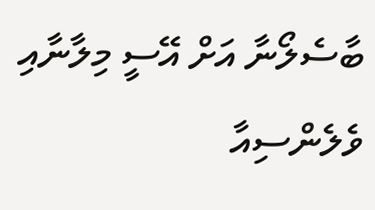ބާސެލޯނާ އަށް އޭސީ މިލާނާއި ވެލެންސިއާ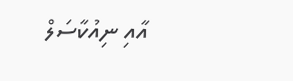އާއި ނިއުކާސަލް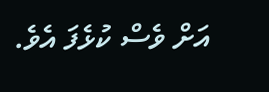އަށް ވެސް ކުޅެފަ އެވެ.